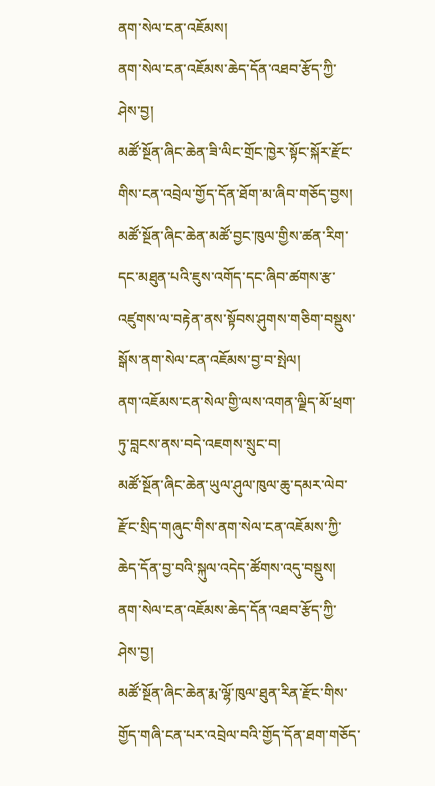ནག་སེལ་ངན་འཇོམས།
ནག་སེལ་ངན་འཇོམས་ཆེད་དོན་འཐབ་རྩོད་ཀྱི་ཤེས་བྱ།
མཚོ་སྔོན་ཞིང་ཆེན་ཟི་ལིང་གྲོང་ཁྱེར་སྟོང་སྐོར་རྫོང་གིས་ངན་འབྲེལ་གྱོད་དོན་ཐོག་མ་ཞིབ་གཅོད་བྱས།
མཚོ་སྔོན་ཞིང་ཆེན་མཚོ་བྱང་ཁུལ་གྱིས་ཚན་རིག་དང་མཐུན་པའི་ཇུས་འགོད་དང་ཞིབ་ཚགས་རྩ་འཛུགས་ལ་བརྟེན་ནས་སྟོབས་ཤུགས་གཅིག་བསྡུས་སྒོས་ནག་སེལ་ངན་འཇོམས་བྱ་བ་སྤེལ།
ནག་འཇོམས་ངན་སེལ་གྱི་ལས་འགན་ལྗིད་མོ་ཕྲག་ཏུ་བླངས་ནས་བདེ་འཇགས་སྲུང་བ།
མཚོ་སྔོན་ཞིང་ཆེན་ཡུལ་ཤུལ་ཁུལ་ཆུ་དམར་ལེབ་རྫོང་སྲིད་གཞུང་གིས་ནག་སེལ་ངན་འཇོམས་ཀྱི་ཆེད་དོན་བྱ་བའི་སྐུལ་འདེད་ཚོགས་འདུ་བསྡུས།
ནག་སེལ་ངན་འཇོམས་ཆེད་དོན་འཐབ་རྩོད་ཀྱི་ཤེས་བྱ།
མཚོ་སྔོན་ཞིང་ཆེན་རྨ་ལྷོ་ཁུལ་ཐུན་རིན་རྫོང་གིས་གྱོད་གཞི་ངན་པར་འབྲེལ་བའི་གྱོད་དོན་ཐག་གཅོད་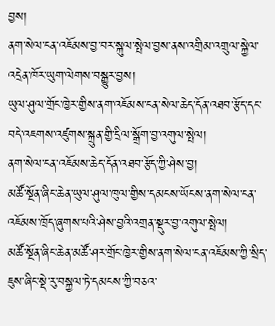བྱས།
ནག་སེལ་ངན་འཇོམས་བྱ་བར་སྐུལ་སྤེལ་བྱས་ནས་འགྲིམ་འགྲུལ་སྐྱེལ་འདྲེན་ཁོར་ཡུག་ལེགས་བསྒྱུར་བྱས།
ཡུལ་ཤུལ་གྲོང་ཁྱེར་གྱིས་ནག་འཇོམས་ངན་སེལ་ཆེད་དོན་འཐབ་རྩོད་དང་བདེ་འཇགས་འཛུགས་སྐྲུན་གྱི་དྲིལ་སྒྲོག་བྱ་འགུལ་སྤེལ།
ནག་སེལ་ངན་འཇོམས་ཆེད་དོན་འཐབ་རྩོད་ཀྱི་ཤེས་བྱ།
མཚོ་སྔོན་ཞིང་ཆེན་ཡུལ་ཤུལ་ཁུལ་གྱིས་དམངས་ཡོངས་ནག་སེལ་ངན་འཇོམས་ཁྲོད་ཞུགས་པའི་ཤེས་བྱའི་འགྲན་སྡུར་བྱ་འགུལ་སྤེལ།
མཚོ་སྔོན་ཞིང་ཆེན་མཚོ་ཤར་གྲོང་ཁྱེར་གྱིས་ནག་སེལ་ངན་འཇོམས་ཀྱི་སྲིད་ཇུས་ཞིང་སྡེ་རུ་བསྐྱལ་ཏེ་དམངས་ཀྱི་བཅའ་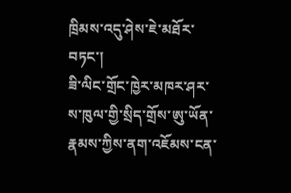ཁྲིམས་འདུ་ཤེས་ཇེ་མཐོར་བཏང་།
ཟི་ལིང་གྲོང་ཁྱེར་མཁར་ཤར་ས་ཁུལ་གྱི་སྲིད་གྲོས་ཨུ་ཡོན་རྣམས་ཀྱིས་ནག་འཇོམས་ངན་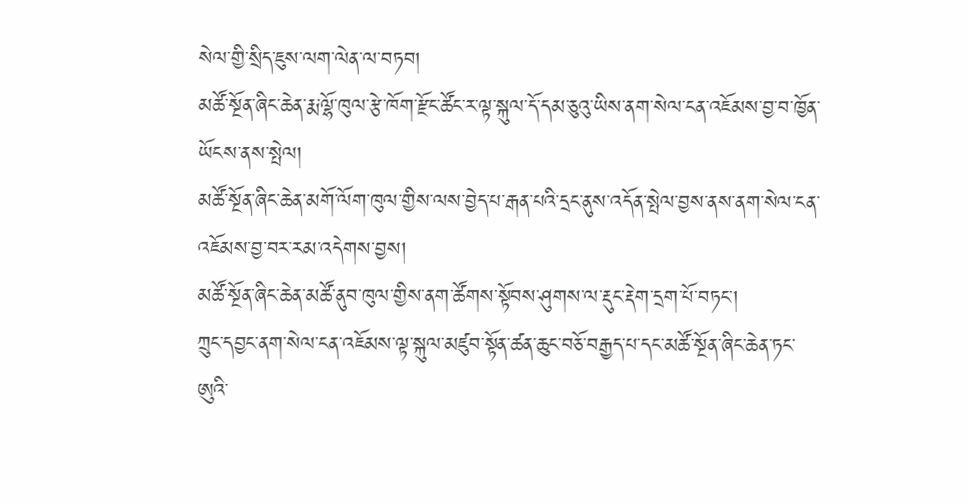སེལ་གྱི་སྲིད་ཇུས་ལག་ལེན་ལ་བཏབ།
མཚོ་སྔོན་ཞིང་ཆེན་རྨ་ལྷོ་ཁུལ་རྩེ་ཁོག་རྫོང་ཚོང་ར་ལྟ་སྐུལ་དོ་དམ་ཅུའུ་ཡིས་ནག་སེལ་ངན་འཇོམས་བྱ་བ་ཁྱོན་ཡོངས་ནས་སྤེལ།
མཚོ་སྔོན་ཞིང་ཆེན་མགོ་ལོག་ཁུལ་གྱིས་ལས་བྱེད་པ་རྒན་པའི་དྲང་ནུས་འདོན་སྤེལ་བྱས་ནས་ནག་སེལ་ངན་འཇོམས་བྱ་བར་རམ་འདེགས་བྱས།
མཚོ་སྔོན་ཞིང་ཆེན་མཚོ་ནུབ་ཁུལ་གྱིས་ནག་ཚོགས་སྟོབས་ཤུགས་ལ་རྡུང་རྡེག་དྲག་པོ་བཏང་།
ཀྲུང་དབྱང་ནག་སེལ་ངན་འཇོམས་ལྟ་སྐུལ་མཛུབ་སྟོན་ཚན་ཆུང་བཅོ་བརྒྱད་པ་དང་མཚོ་སྔོན་ཞིང་ཆེན་ཏང་ཨུའི་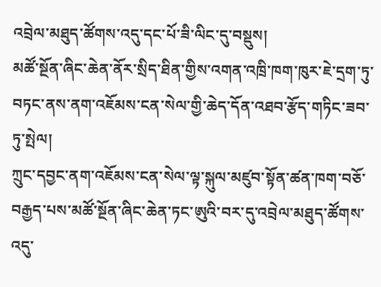འབྲེལ་མཐུད་ཚོགས་འདུ་དང་པོ་ཟི་ལིང་དུ་བསྡུས།
མཚོ་སྔོན་ཞིང་ཆེན་ནོར་སྲིད་ཐིན་གྱིས་འགན་འཁྲི་ཁག་ཁུར་ཇེ་དྲག་ཏུ་བཏང་ནས་ནག་འཇོམས་ངན་སེལ་གྱི་ཆེད་དོན་འཐབ་རྩོད་གཏིང་ཟབ་ཏུ་སྤེལ།
ཀྲུང་དབྱང་ནག་འཇོམས་ངན་སེལ་ལྟ་སྐུལ་མཛུབ་སྟོན་ཚན་ཁག་བཅོ་བརྒྱད་པས་མཚོ་སྔོན་ཞིང་ཆེན་ཏང་ཨུའི་བར་དུ་འབྲེལ་མཐུད་ཚོགས་འདུ་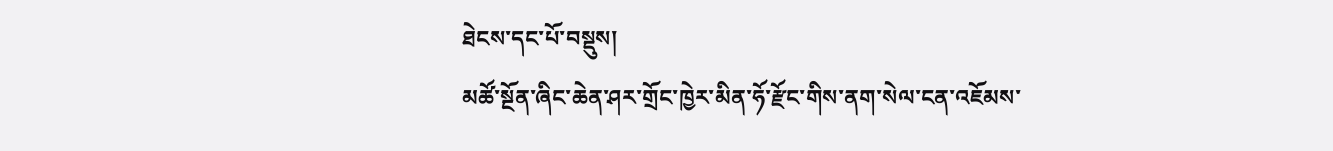ཐེངས་དང་པོ་བསྡུས།
མཚོ་སྔོན་ཞིང་ཆེན་ཤར་གྲོང་ཁྱེར་མིན་ཧོ་རྫོང་གིས་ནག་སེལ་ངན་འཇོམས་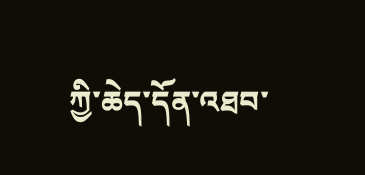ཀྱི་ཆེད་དོན་འཐབ་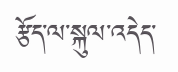རྩོད་ལ་སྐུལ་འདེད་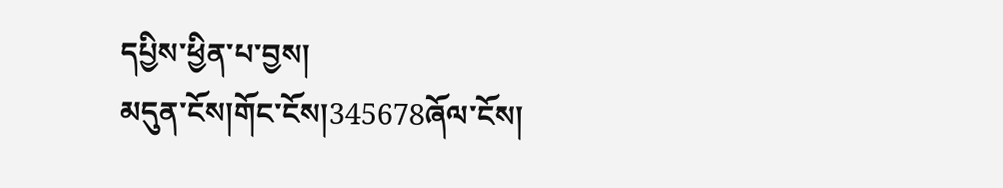དཔྱིས་ཕྱིན་པ་བྱས།
མདུན་ངོས།གོང་ངོས།345678ཞོལ་ངོས།